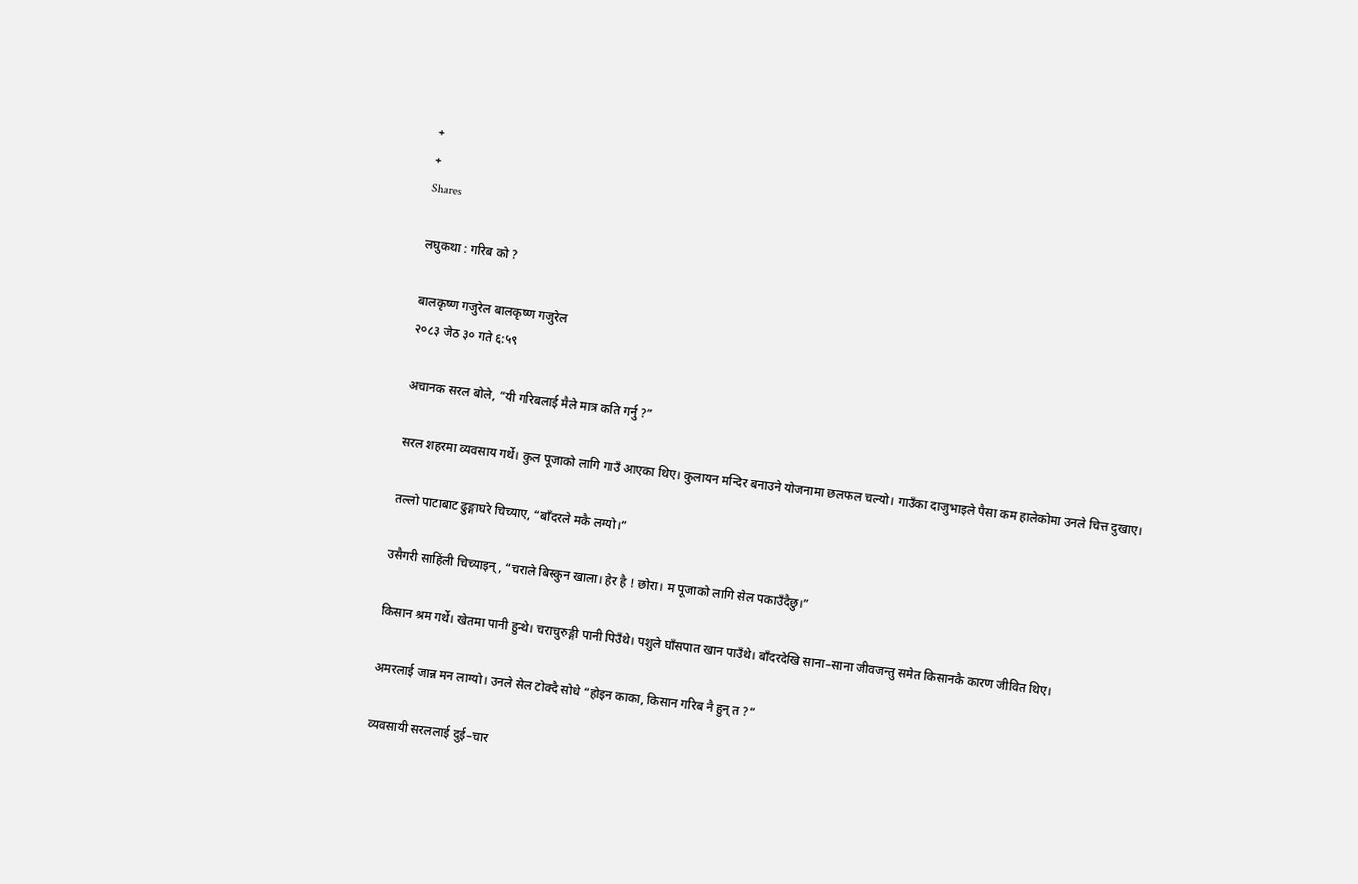+
+
Shares

लघुकथा : गरिब को ?

बालकृष्ण गजुरेल बालकृष्ण गजुरेल
२०८३ जेठ ३० गते ६:५९

अचानक सरल बोले, “यी गरिबलाई मैले मात्र कति गर्नु ?”

सरल शहरमा व्यवसाय गर्थे। कुल पूजाको लागि गाउँ आएका थिए। कुलायन मन्दिर बनाउने योजनामा छलफल चल्यो। गाउँका दाजुभाइले पैसा कम हालेकोमा उनले चित्त दुखाए।

तल्लो पाटाबाट ढुङ्गाघरे चिच्याए, “बाँदरले मकै लग्यो।”

उसैगरी साहिंली चिच्याइन्, “चराले बिस्कुन खाला। हेर है ! छोरा। म पूजाको लागि सेल पकाउँदैछु।”

किसान श्रम गर्थे। खेतमा पानी हुन्थे। चराचुरुङ्गी पानी पिउँथे। पशुले घाँसपात खान पाउँथे। बाँदरदेखि साना–साना जीवजन्तु समेत किसानकै कारण जीवित थिए।

अमरलाई जान्न मन लाग्यो। उनले सेल टोक्दै सोधे “होइन काका, किसान गरिब नै हुन् त ?”

व्यवसायी सरललाई दुई–चार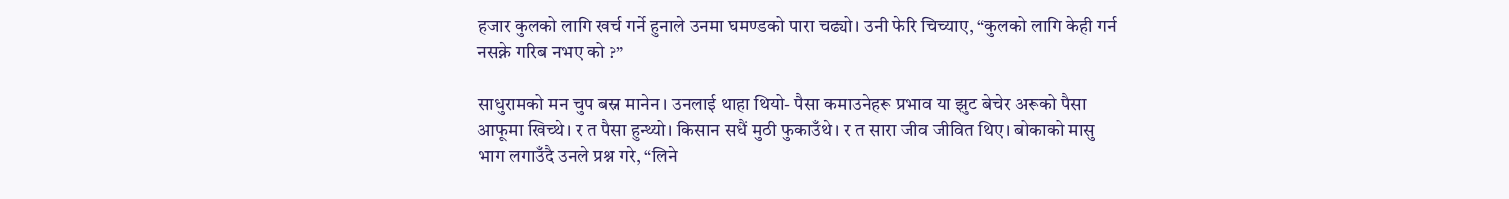हजार कुलको लागि खर्च गर्ने हुनाले उनमा घमण्डको पारा चढ्यो। उनी फेरि चिच्याए, “कुलको लागि केही गर्न नसक्ने गरिब नभए को ?”

साधुरामको मन चुप बस्न मानेन। उनलाई थाहा थियो- पैसा कमाउनेहरू प्रभाव या झुट बेचेर अरूको पैसा आफूमा खिच्थे। र त पैसा हुन्थ्यो। किसान सधैं मुठी फुकाउँथे। र त सारा जीव जीवित थिए। बोकाको मासु भाग लगाउँदै उनले प्रश्न गरे, “लिने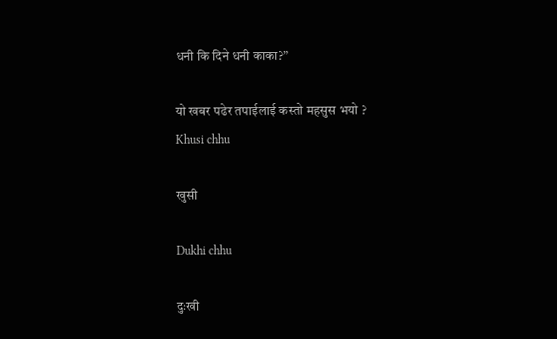धनी कि दिने धनी काका?”

यो खबर पढेर तपाईलाई कस्तो महसुस भयो ?
Khusi chhu

खुसी

Dukhi chhu

दुःखी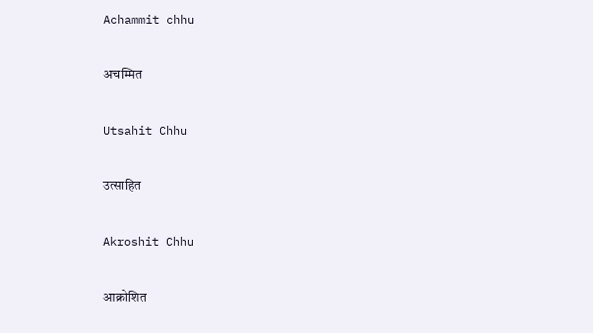Achammit chhu

अचम्मित

Utsahit Chhu

उत्साहित

Akroshit Chhu

आक्रोशित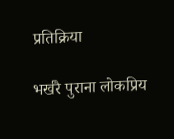प्रतिक्रिया

भर्खरै पुराना लोकप्रिय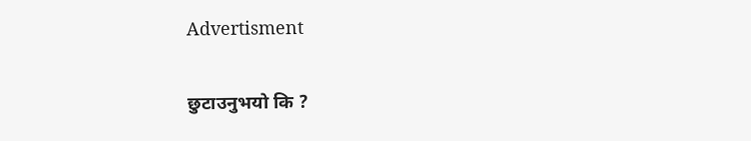Advertisment

छुटाउनुभयो कि ?